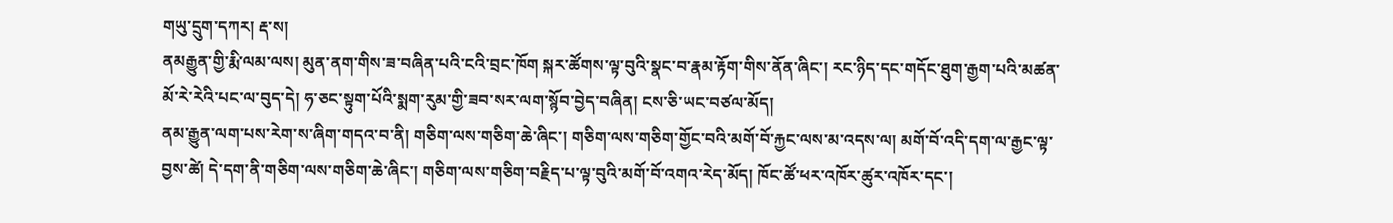གཡུ་དྲུག་དཀར། རྡ་ས།
ནམརྒྱུན་གྱི་རྨི་ལམ་ལས། མུན་ནག་གིས་ཟ་བཞིན་པའི་ངའི་བྲང་ཁོག སྐར་ཚོགས་ལྟ་བུའི་སྣང་བ་རྣམ་རྟོག་གིས་ནོན་ཞིང་། རང་ཉིད་དང་གདོང་ཐུག་རྒྱག་པའི་མཚན་མོ་རེ་རེའི་པང་ལ་བུད་དེ། ཧ་ཅང་སྟུག་པོའི་སྨག་རུམ་གྱི་ཟབ་སར་ལག་སྙོབ་བྱེད་བཞིན། ངས་ཅི་ཡང་བཙལ་མོད།
ནམ་རྒྱུན་ལག་པས་རེག་ས་ཞིག་གདའ་བ་ནི། གཅིག་ལས་གཅིག་ཆེ་ཞིང་། གཅིག་ལས་གཅིག་གྱོང་བའི་མགོ་བོ་རྐྱང་ལས་མ་འདས་ལ། མགོ་བོ་འདི་དག་ལ་རྒྱང་ལྟ་བྱས་ཚེ། དེ་དག་ནི་གཅིག་ལས་གཅིག་ཆེ་ཞིང་། གཅིག་ལས་གཅིག་བརྗིད་པ་ལྟ་བུའི་མགོ་བོ་འགའ་རེད་མོད། ཁོང་ཚོ་ཕར་འཁོར་ཚུར་འཁོར་དང་།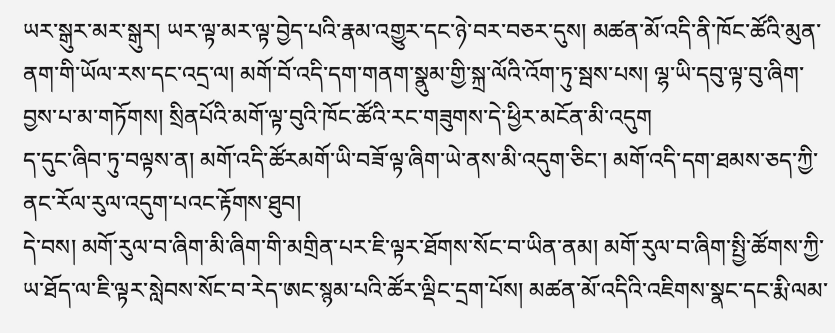ཡར་སྒུར་མར་སྒུར། ཡར་ལྟ་མར་ལྟ་བྱེད་པའི་རྣམ་འགྱུར་དང་ཉེ་བར་བཅར་དུས། མཚན་མོ་འདི་ནི་ཁོང་ཚོའི་མུན་ནག་གི་ཡོལ་རས་དང་འདྲ་ལ། མགོ་བོ་འདི་དག་གནག་སྣུམ་གྱི་སྐྲ་ལོའི་འོག་ཏུ་སྦས་པས། ལྷ་ཡི་དབུ་ལྟ་བུ་ཞིག་བྱས་པ་མ་གཏོགས། སྲིནཔོའི་མགོ་ལྟ་བུའི་ཁོང་ཚོའི་རང་གཟུགས་དེ་ཕྱིར་མངོན་མི་འདུག
ད་དུང་ཞིབ་ཏུ་བལྟས་ན། མགོ་འདི་ཚོརམགོ་ཡི་བཟོ་ལྟ་ཞིག་ཡེ་ནས་མི་འདུག་ཅིང་། མགོ་འདི་དག་ཐམས་ཅད་ཀྱི་ནང་རོལ་རུལ་འདུག་པའང་རྟོགས་ཐུབ།
དེ་བས། མགོ་རུལ་བ་ཞིག་མི་ཞིག་གི་མགྲིན་པར་ཇི་ལྟར་ཐོགས་སོང་བ་ཡིན་ནམ། མགོ་རུལ་བ་ཞིག་སྤྱི་ཚོགས་ཀྱི་ཡ་ཐོད་ལ་ཇི་ལྟར་སླེབས་སོང་བ་རེད་ཨང་སྙམ་པའི་ཚོར་ལྡིང་དྲག་པོས། མཚན་མོ་འདིའི་འཇིགས་སྣང་དང་རྨི་ལམ་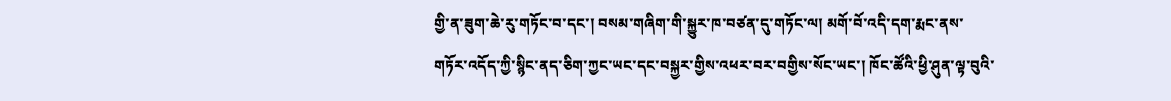གྱི་ན་ཟུག་ཆེ་རུ་གཏོང་བ་དང་། བསམ་གཞིག་གི་སྐྱུར་ཁ་བཙན་དུ་གཏོང་ལ། མགོ་བོ་འདི་དག་རྨང་ནས་གཏོར་འདོད་ཀྱི་སྙིང་ནད་ཅིག་ཀྱང་ཡང་དང་བསྐྱར་གྱིས་འཕར་བར་བགྱིས་སོང་ཡང་། ཁོང་ཚོའི་ཕྱི་ཤུན་ལྟ་བུའི་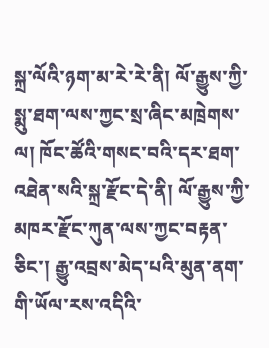སྐྲ་ལོའི་ཉག་མ་རེ་རེ་ནི། ལོ་རྒྱུས་ཀྱི་སྨུ་ཐག་ལས་ཀྱང་སྲ་ཞིང་མཁྲེགས་ལ། ཁོང་ཚོའི་གསང་བའི་དར་ཐག་འཐེན་སའི་སྐྲ་རྫོང་དེ་ནི། ལོ་རྒྱུས་ཀྱི་མཁར་རྫོང་ཀུན་ལས་ཀྱང་བརྟན་ཅིང་། རྒྱུ་འབྲས་མེད་པའི་མུན་ནག་གི་ཡོལ་རས་འདིའི་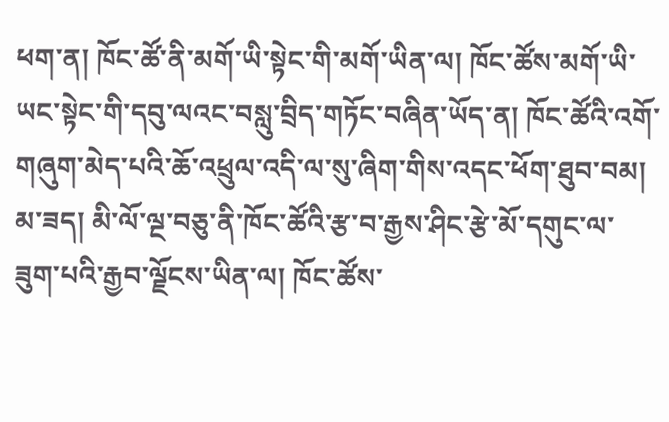ཕག་ན། ཁོང་ཚོ་ནི་མགོ་ཡི་སྟེང་གི་མགོ་ཡིན་ལ། ཁོང་ཚོས་མགོ་ཡི་ཡང་སྟེང་གི་དབུ་ལའང་བསླུ་བྲིད་གཏོང་བཞིན་ཡོད་ན། ཁོང་ཚོའི་འགོ་གཞུག་མེད་པའི་ཆོ་འཕྲུལ་འདི་ལ་སུ་ཞིག་གིས་འདང་ཕོག་ཐུབ་བམ།
མ་ཟད། མི་ལོ་ལྔ་བཅུ་ནི་ཁོང་ཚོའི་རྩ་བ་རྒྱས་ཤིང་རྩེ་མོ་དགུང་ལ་ཟུག་པའི་རྒྱབ་ལྗོངས་ཡིན་ལ། ཁོང་ཚོས་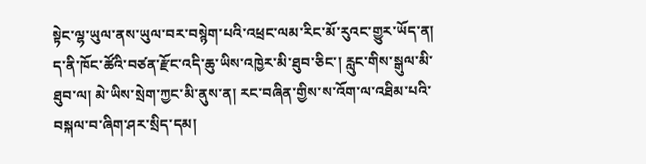སྟེང་ལྷ་ཡུལ་ནས་ཡུལ་བར་བསྙེག་པའི་འཕྲང་ལམ་རིང་མོ་རུའང་གྱུར་ཡོད་ན། ད་ནི་ཁོང་ཚོའི་བཙན་རྫོང་འདི་ཆུ་ཡིས་འཁྱེར་མི་ཐུབ་ཅིང་། རླུང་གིས་སྒུལ་མི་ཐུབ་ལ། མེ་ཡིས་སྲེག་ཀྱང་མི་ནུས་ན། རང་བཞིན་གྱིས་ས་འོག་ལ་འཐིམ་པའི་བསྐལ་བ་ཞིག་ཤར་སྲིད་དམ།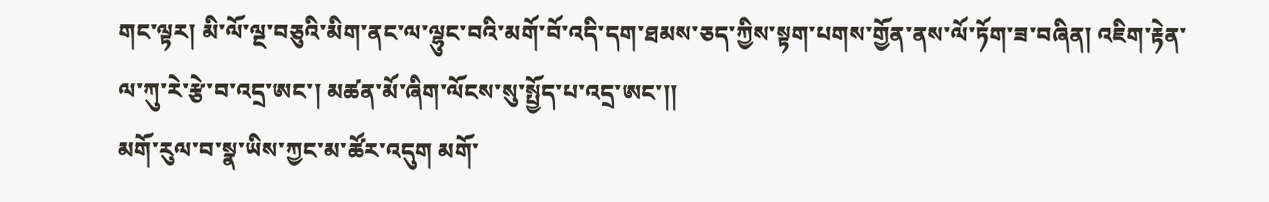གང་ལྟར། མི་ལོ་ལྔ་བཅུའི་མིག་ནང་ལ་ལྷུང་བའི་མགོ་བོ་འདི་དག་ཐམས་ཅད་ཀྱིས་སྟག་པགས་གྱོན་ནས་ལོ་ཏོག་ཟ་བཞིན། འཇིག་རྟེན་ལ་ཀུ་རེ་རྩེ་བ་འདྲ་ཨང་། མཚན་མོ་ཞིག་ལོངས་སུ་སྤྱོད་པ་འདྲ་ཨང་།།
མགོ་རུལ་བ་སྣ་ཡིས་ཀྱང་མ་ཚོར་འདུག མགོ་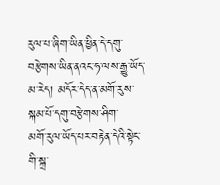རུལ་པ་ཞིག་ཡིན་ཕྱིན་དེ་དགུ་བརྩེགས་ཡིན་ནའང་ཧ་ལས་རྒྱུ་ཡོད་མ་རེད། མདོར་དེད་ན་མགོ་རུས་སྐམ་པོ་དགུ་བརྩེགས་ཤིག་
མགོ་རུལ་ཡོད་པར་བརྟེན་དེའི་སྟེང་གི་སྐྲ་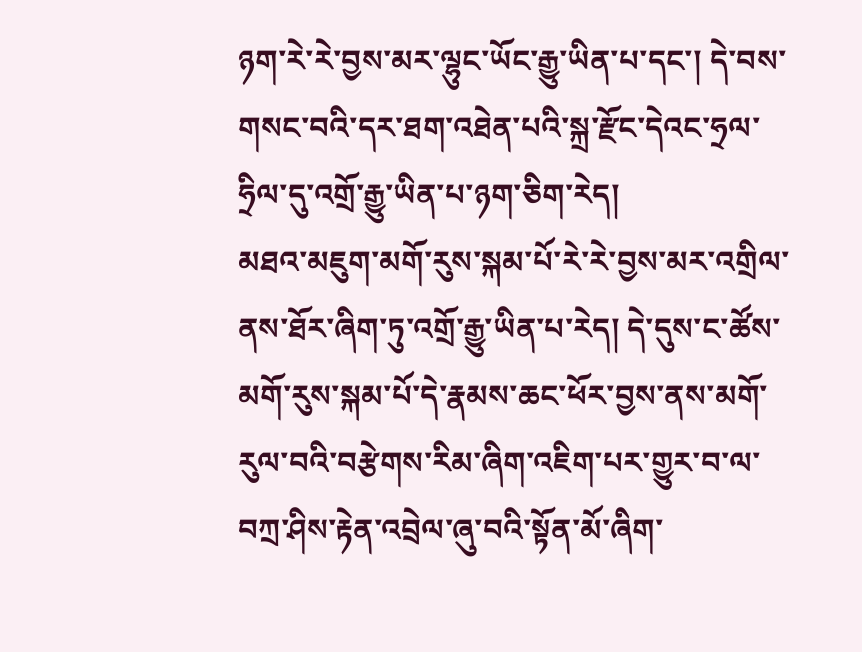ཉག་རེ་རེ་བྱས་མར་ལྷུང་ཡོང་རྒྱུ་ཡིན་པ་དང་། དེ་བས་གསང་བའི་དར་ཐག་འཐེན་པའི་སྐྲ་རྫོང་དེའང་ཧྲལ་ཧྲིལ་དུ་འགྲོ་རྒྱུ་ཡིན་པ་ཉག་ཅིག་རེད།
མཐའ་མཇུག་མགོ་རུས་སྐམ་པོ་རེ་རེ་བྱས་མར་འགྲིལ་ནས་ཐོར་ཞིག་ཏུ་འགྲོ་རྒྱུ་ཡིན་པ་རེད། དེ་དུས་ང་ཚོས་མགོ་རུས་སྐམ་པོ་དེ་རྣམས་ཆང་ཕོར་བྱས་ནས་མགོ་རུལ་བའི་བརྩེགས་རིམ་ཞིག་འཇིག་པར་གྱུར་བ་ལ་བཀྲ་ཤིས་རྟེན་འབྲེལ་ཞུ་བའི་སྟོན་མོ་ཞིག་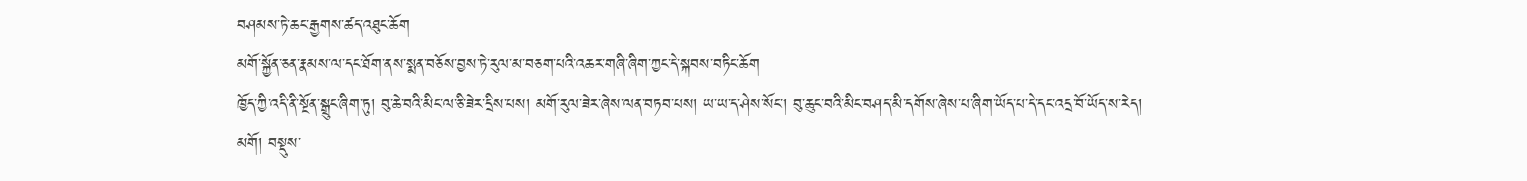བཤམས་ཏེ་ཆང་རྒྱགས་ཚད་འཐུང་ཆོག
མགོ་སྐྱོན་ཅན་རྣམས་ལ་དང་ཐོག་ནས་སྨན་བཅོས་བྱས་ཏེ་རུལ་མ་བཅག་པའི་འཆར་གཞི་ཞིག་ཀྱང་དེ་སྐབས་བཏིང་ཆོག
ཁྱོད་ཀྱི་འདི་ནི་སྔོན་སྒྲུང་ཞིག་ཏུ། བུ་ཆེ་བའི་མིང་ལ་ཅི་ཟེར་དྲིས་པས། མགོ་རུལ་ཟེར་ཞེས་ལན་བཏབ་པས། ཡ་ཡ་ད་ཤེས་སོང་། བུ་ཆུང་བའི་མིང་བཤད་མི་དགོས་ཞེས་པ་ཞིག་ཡོད་པ་དེ་དང་འདྲ་བོ་ཡོད་ས་རེད།
མགོ། བསྡུས་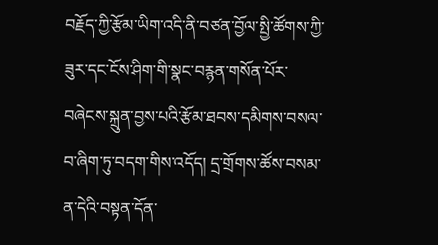བརྗོད་ཀྱི་རྩོམ་ཡིག་འདི་ནི་བཙན་བྱོལ་སྤྱི་ཚོགས་ཀྱི་ཟུར་དང་ངོས་ཤིག་གི་སྣང་བརྙན་གསོན་པོར་བཞེངས་སྐྲུན་བྱས་པའི་རྩོམ་ཐབས་དམིགས་བསལ་བ་ཞིག་ཏུ་བདག་གིས་འདོད། དྲ་གྲོགས་ཚོས་བསམ་ན་དེའི་བསྟན་དོན་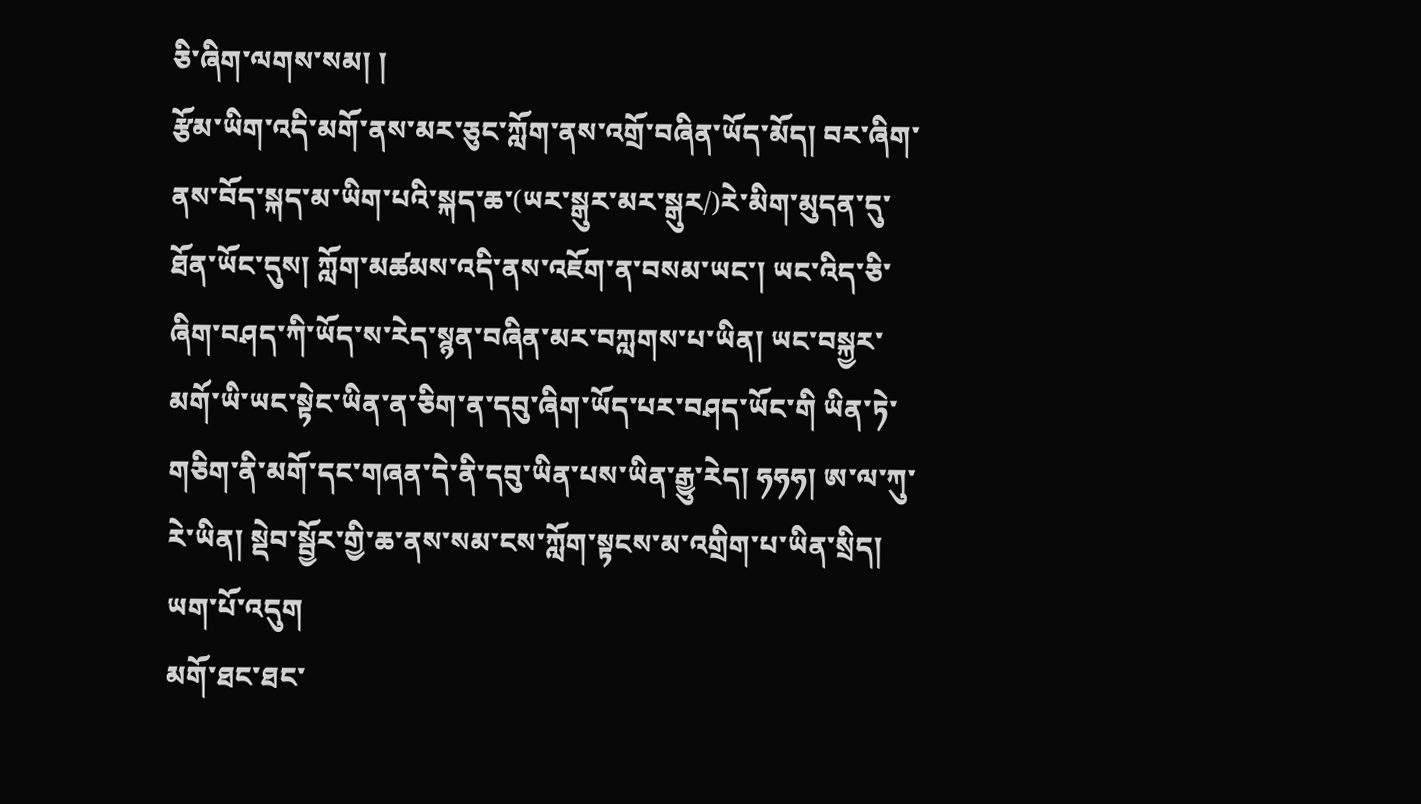ཅི་ཞིག་ལགས་སམ། །
རྩོམ་ཡིག་འདི་མགོ་ནས་མར་ཅུང་ཀློག་ནས་འགྲོ་བཞིན་ཡོད་མོད། བར་ཞིག་ནས་བོད་སྐད་མ་ཡིག་པའི་སྐད་ཆ་(ཡར་སྒུར་མར་སྒུར/)རེ་མིག་མུདན་དུ་ཐོན་ཡོང་དུས། ཀློག་མཚམས་འདི་ནས་འཇོག་ན་བསམ་ཡང་། ཡང་འིད་ཅི་ཞིག་བཤད་ཀི་ཡོད་ས་རེད་སྙན་བཞིན་མར་བཀླགས་པ་ཡིན། ཡང་བསྐྱར་མགོ་ཡི་ཡང་སྟེང་ཡིན་ན་ཅིག་ན་དབུ་ཞིག་ཡོད་པར་བཤད་ཡོང་གི ཡིན་ཏེ་གཅིག་ནི་མགོ་དང་གཞན་དེ་ནི་དབུ་ཡིན་པས་ཡིན་རྒྱུ་རེད། ཧཧཧ། ཨ་ལ་ཀུ་རེ་ཡིན། སྡེབ་སྦྱོར་གྱི་ཆ་ནས་སམ་ངས་ཀློག་སྟངས་མ་འགྲིག་པ་ཡིན་སྲིད། ཡག་པོ་འདུག
མགོ་ཐང་ཐང་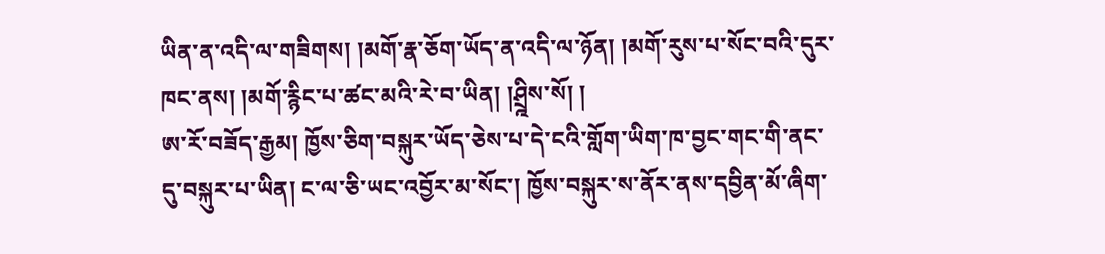ཡིན་ན་འདི་ལ་གཟིགས། །མགོ་རྣ་ཅོག་ཡོད་ན་འདི་ལ་ཉོན། །མགོ་རུས་པ་སོང་བའི་དུར་ཁང་ནས། །མགོ་རྙིང་པ་ཚང་མའི་རེ་བ་ཡིན། །ཤྲྰིས་སོ། །
ཨ་རོ་བཟོད་རྒྱམ། ཁྱོས་ཅིག་བསྐུར་ཡོད་ཅེས་པ་དེ་ངའི་གློག་ཡིག་ཁ་བྱང་གང་གི་ནང་དུ་བསྐུར་པ་ཡིན། ང་ལ་ཅི་ཡང་འབྱོར་མ་སོང་། ཁྱོས་བསྐུར་ས་ནོར་ནས་དབྱིན་མོ་ཞིག་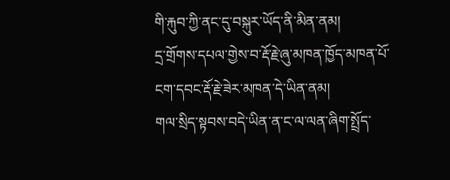གི་རྐུབ་ཀྱི་ནང་དུ་བསྐུར་ཡོད་ནི་མིན་ནམ།
དྲ་གྲོགས་དཔལ་གྱེས་བ་རྡོ་རྗེ་ཞུ་མཁན་ཁྱོད་མཁན་པོ་ངག་དབང་རྡོ་རྗེ་ཟེར་མཁན་དེ་ཡིན་ནམ།
གལ་སྲིད་སྟབས་བདེ་ཡིན་ན་ང་ལ་ལན་ཞིག་སྤྲོད་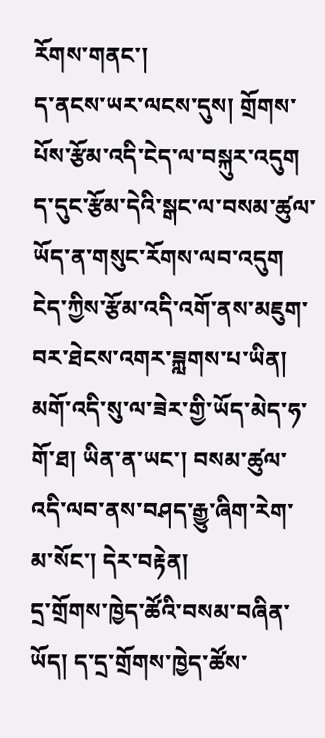རོགས་གནང་།
ད་ནངས་ཡར་ལངས་དུས། གྲོགས་པོས་རྩོམ་འདི་ངེད་ལ་བསྐུར་འདུག
ད་དུང་རྩོམ་དེའི་སྒང་ལ་བསམ་ཚུལ་ཡོད་ན་གསུང་རོགས་ལབ་འདུག ངེད་ཀྱིས་རྩོམ་འདི་འགོ་ནས་མཇུག་བར་ཐེངས་འགར་བྐླགས་པ་ཡིན།
མགོ་འདི་སུ་ལ་ཟེར་གྱི་ཡོད་མེད་ཧ་གོ་ཐ། ཡིན་ན་ཡང་། བསམ་ཚུལ་འདི་ལབ་ནས་བཤད་རྒྱུ་ཞིག་རེག་མ་སོང་། དེར་བརྟེན།
དྲ་གྲོགས་ཁྱེད་ཚོའི་བསམ་བཞིན་ཡོད། ད་དྲ་གྲོགས་ཁྱེད་ཚོས་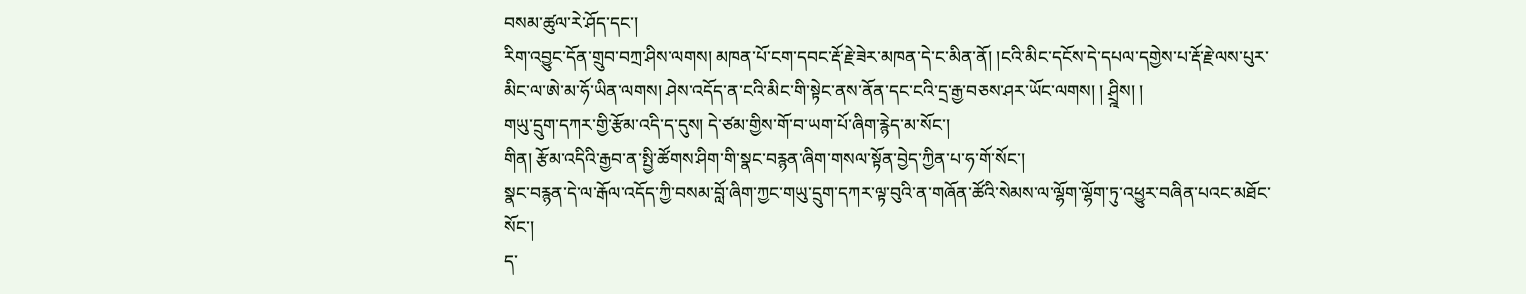བསམ་ཚུལ་རེ་ཤོད་དང་།
རིག་འབྱུང་དོན་གྲུབ་བཀྲ་ཤིས་ལགས། མཁན་པོ་ངག་དབང་རྡོ་རྗེ་ཟེར་མཁན་དེ་ང་མིན་ནོ། །ངའི་མིང་དངོས་དེ་དཔལ་དགྱེས་པ་རྡོ་རྗེ་ལས་པུར་མིང་ལ་ཨེ་མ་ཧོ་ཡིན་ལགས། ཤེས་འདོད་ན་ངའི་མིང་གི་སྟེང་ནས་ནོན་དང་ངའི་དྲ་རྒྱ་བཅས་ཤར་ཡོང་ལགས། ། ཤྲྰིས། །
གཡུ་དྲུག་དཀར་གྱི་རྩོམ་འདི་ད་དུས། དེ་ཙམ་གྱིས་གོ་བ་ཡག་པོ་ཞིག་རྙེད་མ་སོང་།
གིན། རྩོམ་འདིའི་རྒྱབ་ན་སྤྱི་ཚོགས་ཤིག་གི་སྣང་བརྙན་ཞིག་གསལ་སྟོན་བྱེད་ཀྱིན་པ་ཧ་གོ་སོང་།
སྣང་བརྙན་དེ་ལ་རྒོལ་འདོད་ཀྱི་བསམ་བློ་ཞིག་ཀྱང་གཡུ་དྲུག་དཀར་ལྟ་བུའི་ན་གཞོན་ཚོའི་སེམས་ལ་ལྷོག་ལྷོག་ཏུ་འཕྱུར་བཞིན་པའང་མཐོང་སོང་།
ད་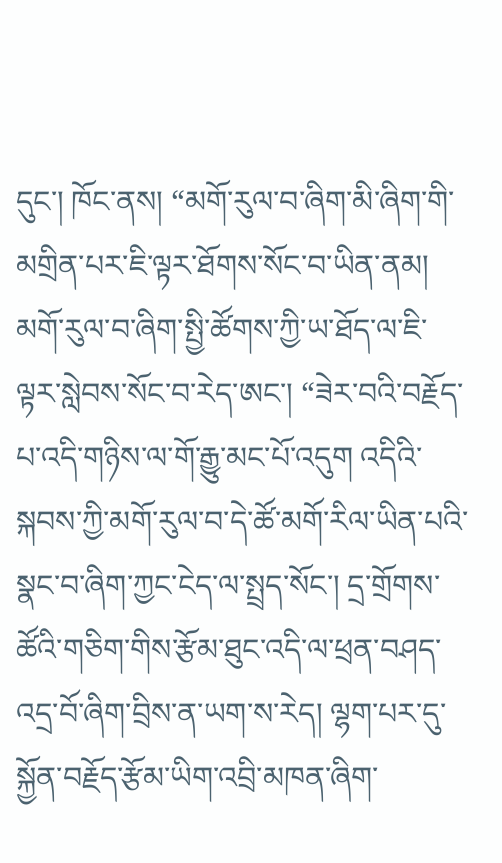དུང་། ཁོང་ནས། “མགོ་རུལ་བ་ཞིག་མི་ཞིག་གི་མགྲིན་པར་ཇི་ལྟར་ཐོགས་སོང་བ་ཡིན་ནམ། མགོ་རུལ་བ་ཞིག་སྤྱི་ཚོགས་ཀྱི་ཡ་ཐོད་ལ་ཇི་ལྟར་སླེབས་སོང་བ་རེད་ཨང་། “ཟེར་བའི་བརྗོད་པ་འདི་གཉིས་ལ་གོ་རྒྱུ་མང་པོ་འདུག འདིའི་སྐབས་ཀྱི་མགོ་རུལ་བ་དེ་ཚོ་མགོ་རིལ་ཡིན་པའི་སྣང་བ་ཞིག་ཀྱང་ངེད་ལ་སྤྲད་སོང་། དྲ་གྲོགས་ཚོའི་གཅིག་གིས་རྩོམ་ཐུང་འདི་ལ་ཕྲན་བཤད་འདྲ་བོ་ཞིག་བྲིས་ན་ཡག་ས་རེད། ལྷག་པར་དུ་སྐྱོན་བརྗོད་རྩོམ་ཡིག་འབྲི་མཁན་ཞིག་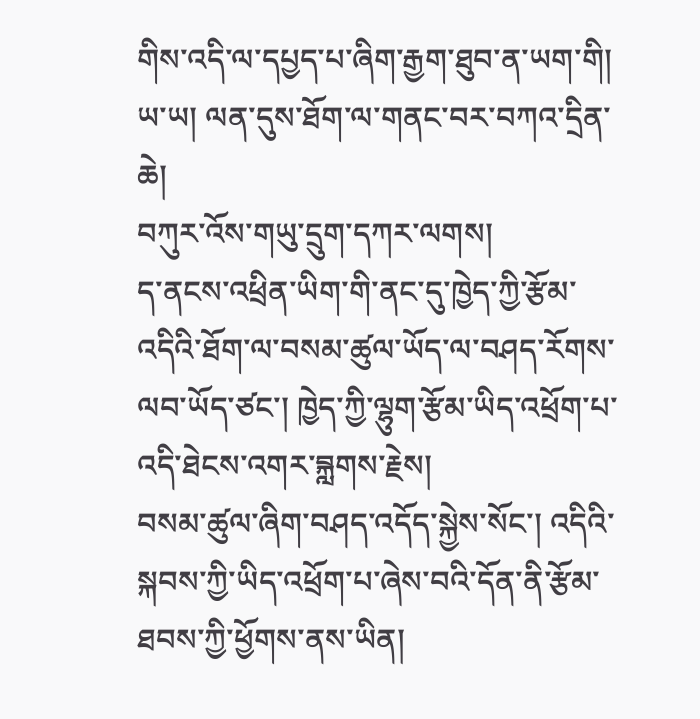གིས་འདི་ལ་དཔྱད་པ་ཞིག་རྒྱག་ཐུབ་ན་ཡག་གི།
ཡ་ཡ། ལན་དུས་ཐོག་ལ་གནང་བར་བཀའ་དྲིན་ཆེ།
བཀུར་འོས་གཡུ་དྲུག་དཀར་ལགས།
ད་ནངས་འཕྲིན་ཡིག་གི་ནང་དུ་ཁྱེད་ཀྱི་རྩོམ་འདིའི་ཐོག་ལ་བསམ་ཚུལ་ཡོད་ལ་བཤད་རོགས་ལབ་ཡོད་ཙང་། ཁྱེད་ཀྱི་ལྷུག་རྩོམ་ཡིད་འཕྲོག་པ་འདི་ཐེངས་འགར་བྐླགས་རྗེས།
བསམ་ཚུལ་ཞིག་བཤད་འདོད་སྐྱེས་སོང་། འདིའི་སྐབས་ཀྱི་ཡིད་འཕྲོག་པ་ཞེས་བའི་དོན་ནི་རྩོམ་ཐབས་ཀྱི་ཕྱོགས་ནས་ཡིན།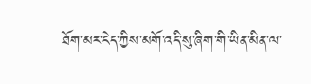ཐོག་མར་ངེད་ཀྱིས་མགོ་འདི་སུ་ཞིག་གི་ཡིན་མིན་ལ་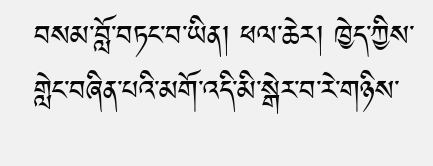བསམ་བློ་བཏང་བ་ཡིན། ཕལ་ཆེར། ཁྱེད་ཀྱིས་གླེང་བཞིན་པའི་མགོ་འདི་མི་སྒེར་བ་རེ་གཉིས་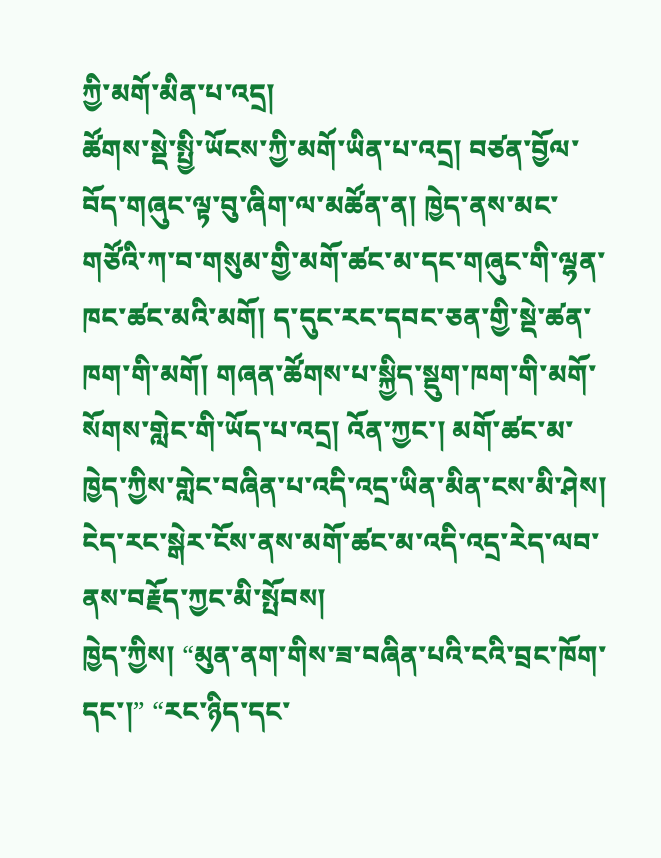ཀྱི་མགོ་མིན་པ་འདྲ།
ཚོགས་སྡེ་སྤྱི་ཡོངས་ཀྱི་མགོ་ཡིན་པ་འདྲ། བཙན་བྱོལ་བོད་གཞུང་ལྟ་བུ་ཞིག་ལ་མཚོན་ན། ཁྱེད་ནས་མང་གཙོའི་ཀ་བ་གསུམ་གྱི་མགོ་ཚང་མ་དང་གཞུང་གི་ལྷན་ཁང་ཚང་མའི་མགོ། ད་དུང་རང་དབང་ཅན་གྱི་སྡེ་ཚན་ཁག་གི་མགོ། གཞན་ཚོགས་པ་སྐྱིད་སྡུག་ཁག་གི་མགོ་སོགས་གླེང་གི་ཡོད་པ་འདྲ། འོན་ཀྱང་། མགོ་ཚང་མ་ཁྱེད་ཀྱིས་གླེང་བཞིན་པ་འདི་འདྲ་ཡིན་མིན་ངས་མི་ཤེས། ངེད་རང་སྒེར་ངོས་ནས་མགོ་ཚང་མ་འདི་འདྲ་རེད་ལབ་ནས་བརྗོད་ཀྱང་མི་སྤོབས།
ཁྱེད་ཀྱིས། “མུན་ནག་གིས་ཟ་བཞིན་པའི་ངའི་བྲང་ཁོག་དང་།” “རང་ཉིད་དང་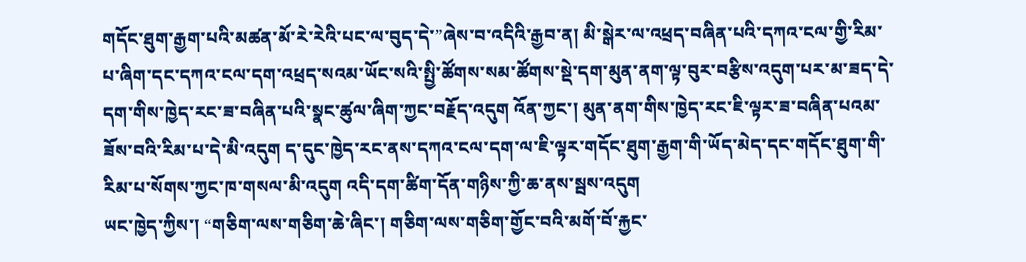གདོང་ཐུག་རྒྱག་པའི་མཚན་མོ་རེ་རེའི་པང་ལ་བུད་དེ་”ཞེས་བ་འདིའི་རྒྱབ་ན། མི་སྒེར་ལ་འཕྲད་བཞིན་པའི་དཀའ་ངལ་གྱི་རིམ་པ་ཞིག་དང་དཀའ་ངལ་དག་འཕྲད་སའམ་ཡོང་སའི་སྤྱི་ཚོགས་སམ་ཚོགས་སྡེ་དག་མུན་ནག་ལྟ་བུར་བརྩིས་འདུག་པར་མ་ཟད་དེ་དག་གིས་ཁྱེད་རང་ཟ་བཞིན་པའི་སྣང་ཚུལ་ཞིག་ཀྱང་བརྗོད་འདུག འོན་ཀྱང་། མུན་ནག་གིས་ཁྱེད་རང་ཇི་ལྟར་ཟ་བཞིན་པའམ་ཟོས་བའི་རིམ་པ་དེ་མི་འདུག ད་དུང་ཁྱེད་རང་ནས་དཀའ་ངལ་དག་ལ་ཇི་ལྟར་གདོང་ཐུག་རྒྱག་གི་ཡོད་མེད་དང་གདོང་ཐུག་གི་རིམ་པ་སོགས་ཀྱང་ཁ་གསལ་མི་འདུག འདི་དག་ཚིག་དོན་གཉིས་ཀྱི་ཆ་ནས་སྦས་འདུག
ཡང་ཁྱེད་ཀྱིས་། “གཅིག་ལས་གཅིག་ཆེ་ཞིང་། གཅིག་ལས་གཅིག་གྱོང་བའི་མགོ་བོ་རྐྱང་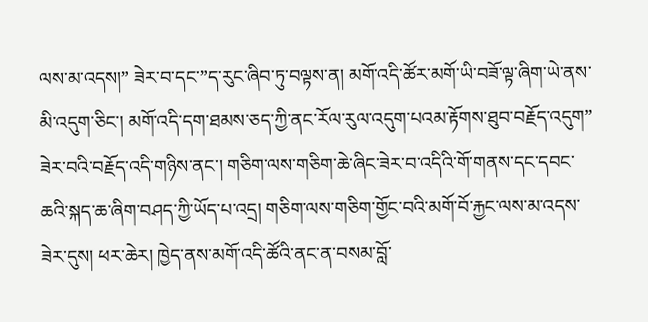ལས་མ་འདས།” ཟེར་བ་དང་”ད་རུང་ཞིབ་ཏུ་བལྟས་ན། མགོ་འདི་ཚོར་མགོ་ཡི་བཟོ་ལྟ་ཞིག་ཡེ་ནས་མི་འདུག་ཅིང་། མགོ་འདི་དག་ཐམས་ཅད་ཀྱི་ནང་རོལ་རུལ་འདུག་པའམ་རྟོགས་ཐུབ་བརྗོད་འདུག” ཟེར་བའི་བརྗོད་འདི་གཉིས་ནང་། གཅིག་ལས་གཅིག་ཆེ་ཞིང་ཟེར་བ་འདིའི་གོ་གནས་དང་དབང་ཆའི་སྐད་ཆ་ཞིག་བཤད་ཀྱི་ཡོད་པ་འདྲ། གཅིག་ལས་གཅིག་གྱོང་བའི་མགོ་བོ་རྐྱང་ལས་མ་འདས་ཟེར་དུས། ཕར་ཆེར། ཁྱེད་ནས་མགོ་འདི་ཚོའི་ནང་ན་བསམ་བློ་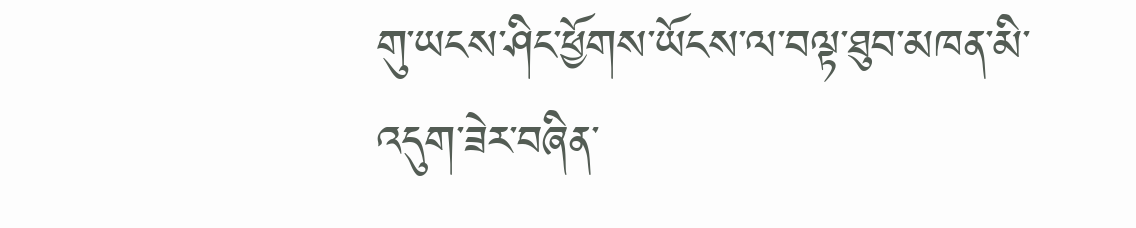གུ་ཡངས་ཤིང་ཕྱོགས་ཡོངས་ལ་བལྟ་ཐུབ་མཁན་མི་འདུག་ཟེར་བཞིན་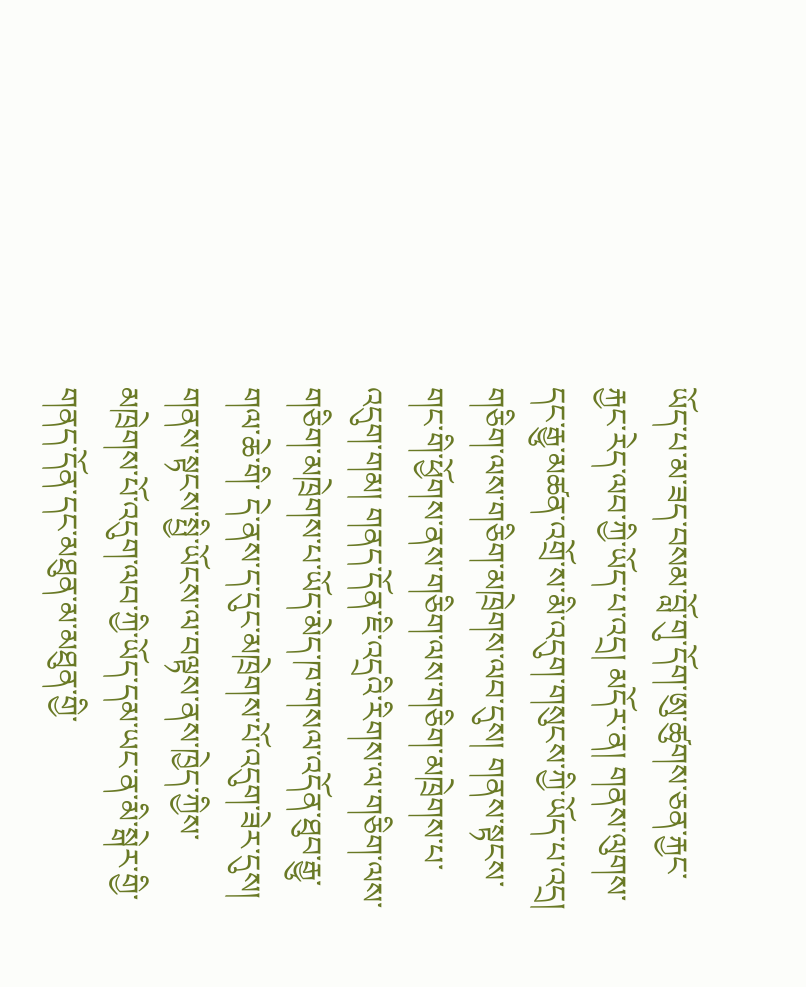ཡོད་པ་མ་ཟད་བསམ་བློ་གུ་དོག་ཨུ་ཚུགས་ཅན་རྐྱང་རྐྱང་རེད་ལབ་ཀྱི་ཡོད་པ་འདྲ། མདོར་ན། གནས་ལུགས་དང་རྒྱུ་མཚན་འགྲོ་ས་མི་འདུག་གསུངས་ཀྱི་ཡོད་པ་འདྲ།
གཅིག་ལས་གཅིག་མཁྲེགས་ལབ་དུས། གནས་སྟངས་གང་གི་ཕྱོགས་ནས་གཅིག་ལས་གཅིག་མཁྲེགས་པ་འདུག་གམ། གནད་དོན་ཇི་འདྲའི་རིགས་ལ་གཅིག་ལས་གཅིག་མཁྲེགས་པ་ཡོད་མེད་ཁ་གསལ་འདོན་ཐུབ་རྒྱུ་གལ་ཆེ་གི་ དེ་ནས་ད་དུང་མཁྲེགས་པོ་འདུག་ཟེར་དུས། གནས་སྟངས་སྤྱི་ཡོངས་ལ་བལྟས་ནས་ཁྱེད་ཀྱིས་མཁྲེགས་པོ་འདུག་ལབ་ཀྱི་ཡོད་དམ་ཡང་ན་མི་སྒེར་གྱི་གནད་དོན་དང་མཐུན་མ་མཐུན་གྱི་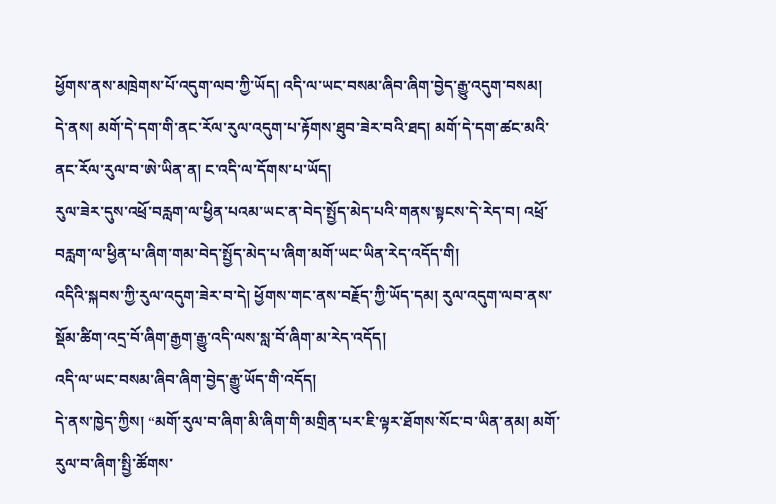ཕྱོགས་ནས་མཁྲེགས་པོ་འདུག་ལབ་ཀྱི་ཡོད། འདི་ལ་ཡང་བསམ་ཞིབ་ཞིག་བྱེད་རྒྱུ་འདུག་བསམ།
དེ་ནས། མགོ་དེ་དག་གི་ནང་རོལ་རུལ་འདུག་པ་རྟོགས་ཐུབ་ཟེར་བའི་ཐད། མགོ་དེ་དག་ཚང་མའི་ནང་རོལ་རུལ་བ་ཨེ་ཡིན་ན། ང་འདི་ལ་དོགས་པ་ཡོད།
རུལ་ཟེར་དུས་འཕྲོ་བརླག་ལ་ཕྱིན་པའམ་ཡང་ན་བེད་སྤྱོད་མེད་པའི་གནས་སྟངས་དེ་རེད་བ། འཕྲོ་བརླག་ལ་ཕྱིན་པ་ཞིག་གམ་བེད་སྤྱོད་མེད་པ་ཞིག་མགོ་ཡང་ཡིན་རེད་འདོད་གི།
འདིའི་སྐབས་ཀྱི་རུལ་འདུག་ཟེར་བ་དེ། ཕྱོགས་གང་ནས་བརྗོད་ཀྱི་ཡོད་དམ། རུལ་འདུག་ལབ་ནས་སྡོམ་ཚིག་འདྲ་བོ་ཞིག་རྒྱག་རྒྱུ་འདི་ལས་སླ་བོ་ཞིག་མ་རེད་འདོད།
འདི་ལ་ཡང་བསམ་ཞིབ་ཞིག་བྱེད་རྒྱུ་ཡོད་གི་འདོད།
དེ་ནས་ཁྱེད་ཀྱིས། “མགོ་རུལ་བ་ཞིག་མི་ཞིག་གི་མགྲིན་པར་ཇི་ལྟར་ཐོགས་སོང་བ་ཡིན་ནམ། མགོ་རུལ་བ་ཞིག་སྤྱི་ཚོགས་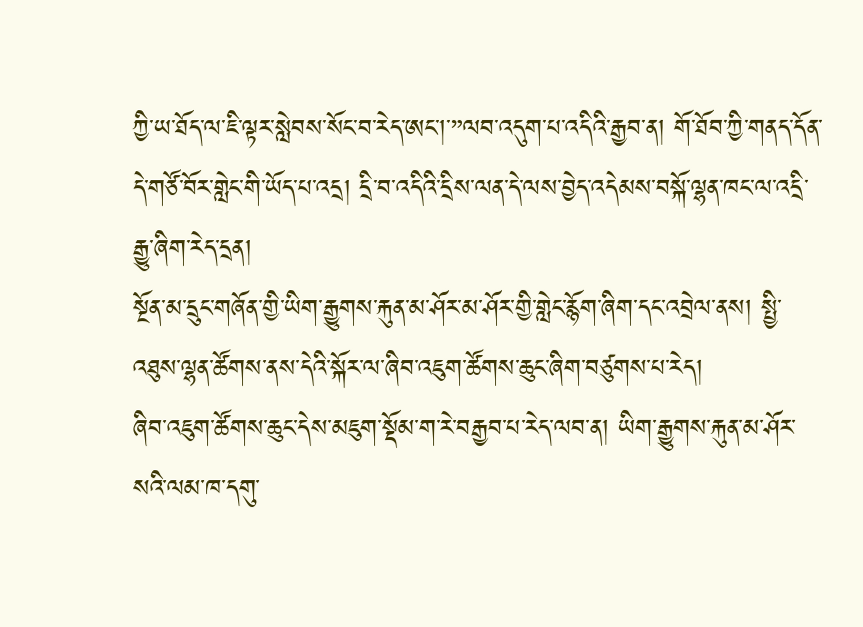ཀྱི་ཡ་ཐོད་ལ་ཇི་ལྟར་སླེབས་སོང་བ་རེད་ཨང་།་”ལབ་འདུག་པ་འདིའི་རྒྱབ་ན། གོ་ཐོབ་ཀྱི་གནད་དོན་དེ་གཙོ་བོར་གླེང་གི་ཡོད་པ་འདྲ། དྲི་བ་འདིའི་དྲིས་ལན་དེ་ལས་བྱེད་འདེམས་བསྐོ་ལྷན་ཁང་ལ་འདྲི་རྒྱུ་ཞིག་རེད་དྲན།
སྔོན་མ་དྲུང་གཞོན་གྱི་ཡིག་རྒྱུགས་རྐུན་མ་ཤོར་མ་ཤོར་གྱི་གླེང་རྙོག་ཞིག་དང་འབྲེལ་ནས། སྤྱི་འཐུས་ལྷན་ཚོགས་ནས་དེའི་སྐོར་ལ་ཞིབ་འཇུག་ཚོགས་ཆུང་ཞིག་བཙུགས་པ་རེད།
ཞིབ་འཇུག་ཚོགས་ཆུང་དེས་མཇུག་སྡོམ་ག་རེ་བརྒྱབ་པ་རེད་ལབ་ན། ཡིག་རྒྱུགས་རྐུན་མ་ཤོར་སའི་ལམ་ཁ་དགུ་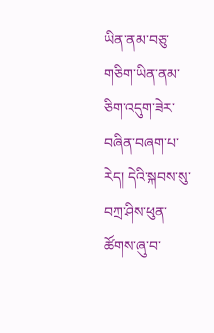ཡིན་ནམ་བཅུ་གཅིག་ཡིན་ནམ་ཅིག་འདུག་ཟེར་བཞིན་བཞག་པ་རེད། དེའི་སྐབས་སུ་བཀྲ་ཤིས་ཕུན་ཚོགས་ཞུ་བ་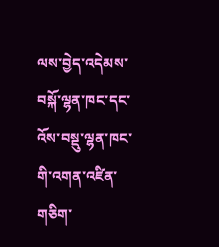ལས་བྱེད་འདེམས་བསྐོ་ལྷན་ཁང་དང་འོས་བསྡུ་ལྷན་ཁང་གི་འགན་འཛིན་གཅིག་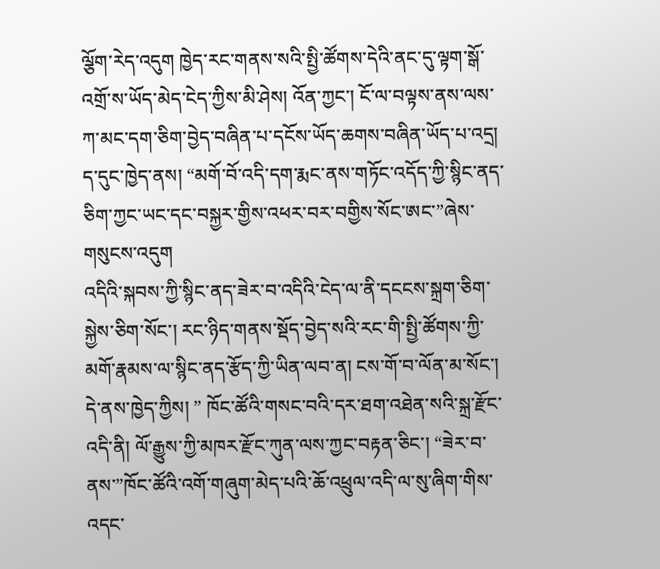ལྕོག་རེད་འདུག ཁྱེད་རང་གནས་སའི་སྤྱི་ཚོགས་དེའི་ནང་དུ་ལྟག་སྒོ་འགྲོ་ས་ཡོད་མེད་ངེད་ཀྱིས་མི་ཤེས། འོན་ཀྱང་། ངོ་ལ་བལྟས་ནས་ལས་ཀ་མང་དག་ཅིག་བྱེད་བཞིན་པ་དངོས་ཡོད་ཆགས་བཞིན་ཡོད་པ་འདྲ།
ད་དུང་ཁྱེད་ནས། “མགོ་བོ་འདི་དག་རྨང་ནས་གཏོང་འདོད་ཀྱི་སྙིང་ནད་ཅིག་ཀྱང་ཡང་དང་བསྐྱར་གྱིས་འཕར་བར་བགྱིས་སོང་ཨང་”ཞེས་གསུངས་འདུག
འདིའི་སྐབས་ཀྱི་སྙིང་ནད་ཟེར་བ་འདིའི་ངེད་ལ་ནི་དངངས་སྐྲག་ཅིག་སྐྱེས་ཅིག་སོང་། རང་ཉིད་གནས་སྡོད་བྱེད་སའི་རང་གི་སྤྱི་ཚོགས་ཀྱི་མགོ་རྣམས་ལ་སྙིང་ནད་རྩོད་ཀྱི་ཡིན་ལབ་ན། ངས་གོ་བ་ལོན་མ་སོང་།
དེ་ནས་ཁྱེད་ཀྱིས། ” ཁོང་ཚོའི་གསང་བའི་དར་ཐག་འཐེན་སའི་སྐྲ་རྫོང་འདི་ནི། ལོ་རྒྱུས་ཀྱི་མཁར་རྫོང་ཀུན་ལས་ཀྱང་བརྟན་ཅིང་། “ཟེར་བ་ནས་”ཁོང་ཚོའི་འགོ་གཞུག་མེད་པའི་ཆོ་འཕྲུལ་འདི་ལ་སུ་ཞིག་གིས་འདང་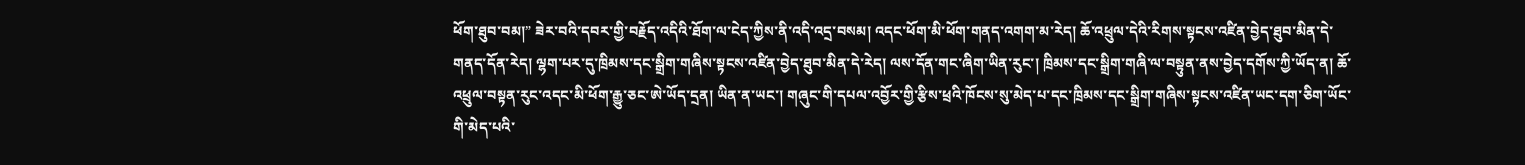ཕོག་ཐུབ་བམ།” ཟེར་བའི་དབར་གྱི་བརྗོད་འདིའི་ཐོག་ལ་ངེད་ཀྱིས་ནི་འདི་འདྲ་བསམ། འདང་ཕོག་མི་ཕོག་གནད་འགག་མ་རེད། ཆོ་འཕྲུལ་དེའི་རིགས་སྟངས་འཛིན་བྱེད་ཐུབ་མིན་དེ་གནད་དོན་རེད། ལྷག་པར་དུ་ཁྲིམས་དང་སྒྲིག་གཞིས་སྟངས་འཛིན་བྱེད་ཐུབ་མིན་དེ་རེད། ལས་དོན་གང་ཞིག་ཡིན་རུང་། ཁྲིམས་དང་སྒྲིག་གཞི་ལ་བསྟུན་ནས་བྱེད་དགོས་ཀྱི་ཡོད་ན། ཆོ་འཕྲུལ་བསྟན་རུང་འདང་མི་ཕོག་རྒྱུ་ཅང་ཨེ་ཡོད་དྲན། ཡིན་ན་ཡང་། གཞུང་གི་དཔལ་འབྱོར་གྱི་རྩིས་ཕྲའི་ཁོངས་སུ་མེད་པ་དང་ཁྲིམས་དང་སྒྲིག་གཞིས་སྟངས་འཛིན་ཡང་དག་ཅིག་ཡོང་གི་མེད་པའི་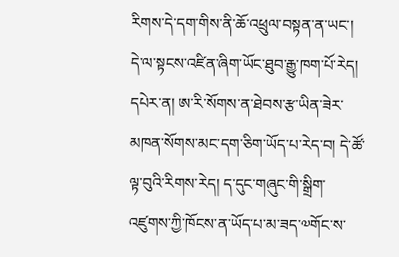རིགས་དེ་དག་གིས་ནི་ཆོ་འཕྲུལ་བསྟན་ན་ཡང་། དེ་ལ་སྟངས་འཛིན་ཞིག་ཡོང་ཐུབ་རྒྱུ་ཁག་པོ་རེད། དཔེར་ན། ཨ་རི་སོགས་ན་ཐེབས་རྩ་ཡིན་ཟེར་མཁན་སོགས་མང་དག་ཅིག་ཡོད་པ་རེད་བ། དེ་ཚོ་ལྟ་བུའི་རིགས་རེད། ད་དུང་གཞུང་གི་སྒྲིག་འཛུགས་ཀྱི་ཁོངས་ན་ཡོད་པ་མ་ཟད་༧གོང་ས་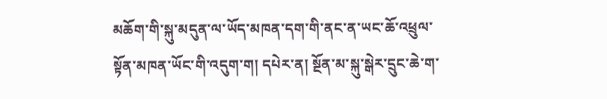མཆོག་གི་སྐུ་མདུན་ལ་ཡོད་མཁན་དག་གི་ནང་ན་ཡང་ཆོ་འཕྲུལ་སྟོན་མཁན་ཡོང་གི་འདུག་ག། དཔེར་ན། སྔོན་མ་སྐུ་སྒེར་དྲུང་ཆེ་ག་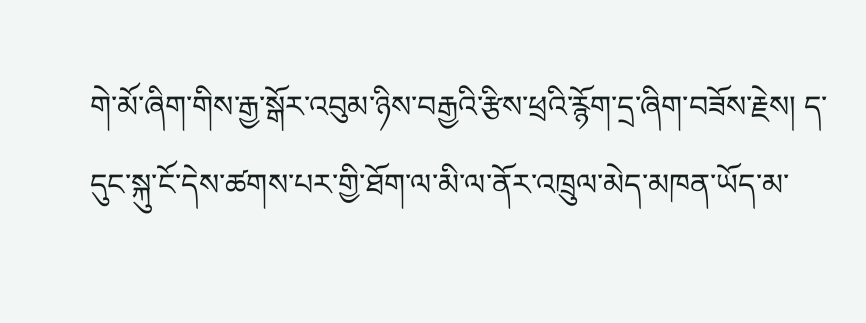གེ་མོ་ཞིག་གིས་རྒྱ་སྒོར་འབུམ་ཉིས་བརྒྱའི་རྩིས་ཕྲའི་རྙོག་དྲ་ཞིག་བཟོས་རྗེས། ད་དུང་སྐུ་ངོ་དེས་ཚགས་པར་གྱི་ཐོག་ལ་མི་ལ་ནོར་འཁྲུལ་མེད་མཁན་ཡོད་མ་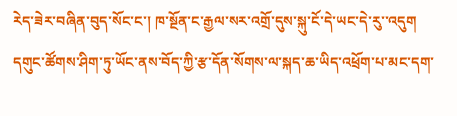རེད་ཟེར་བཞིན་བུད་སོང་ང་། ཁ་སྔོན་ང་རྒྱལ་སར་འགྲོ་དུས་སྐུ་ངོ་དེ་ཡང་དེ་རུ་་འདུག དགུང་ཚོགས་ཤིག་ཏུ་ཡོང་ནས་བོད་ཀྱི་རྩ་དོན་སོགས་ལ་སྐད་ཆ་ཡིད་འཕྲོག་པ་མང་དག་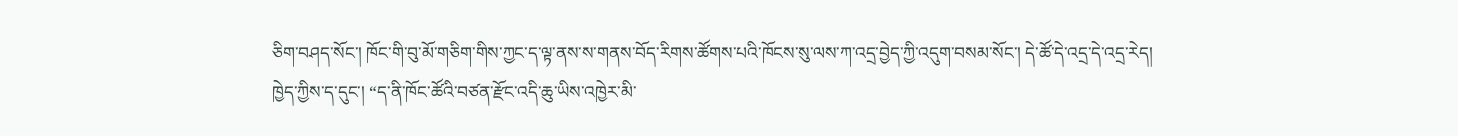ཅིག་བཤད་སོང་། ཁོང་གི་བུ་མོ་གཅིག་གིས་ཀྱང་ད་ལྟ་ནས་ས་གནས་བོད་རིགས་ཚོགས་པའི་ཁོངས་སུ་ལས་ཀ་འདྲ་བྱེད་ཀྱི་འདུག་བསམ་སོང་། དེ་ཚོ་དེ་འདྲ་དེ་འདྲ་རེད།
ཁྱེད་ཀྱིས་ད་དུང་། “ད་ནི་ཁོང་ཚོའི་བཙན་རྫོང་འདི་ཆུ་ཡིས་འཁྱེར་མི་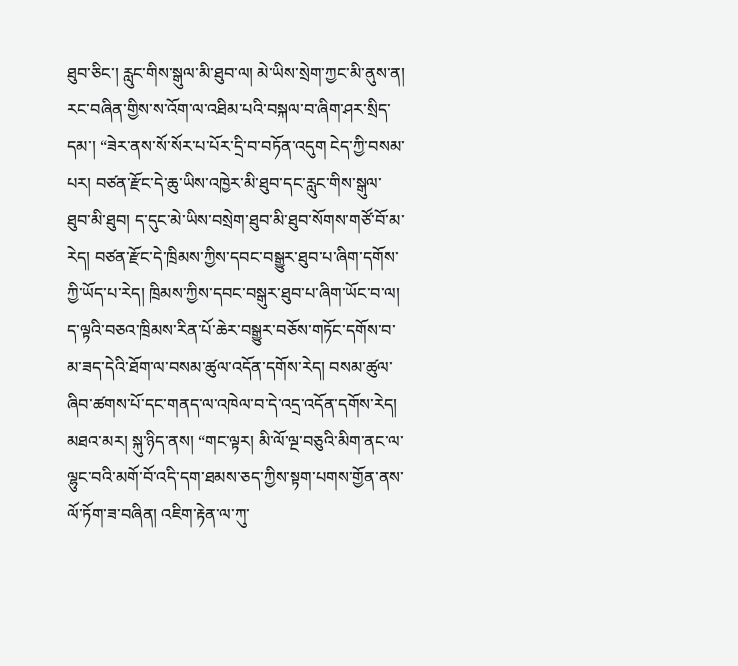ཐུབ་ཅིང་། རླུང་གིས་སྒུལ་མི་ཐུབ་ལ། མེ་ཡིས་སྲེག་ཀྱང་མི་ནུས་ན། རང་བཞིན་གྱིས་ས་འོག་ལ་འཐིམ་པའི་བསྐལ་བ་ཞིག་ཤར་སྲིད་དམ་། “ཟེར་ནས་སོ་སོར་པ་པོར་དྲི་བ་བཏོན་འདུག ངེད་ཀྱི་བསམ་པར། བཙན་རྫོང་དེ་ཆུ་ཡིས་འཁྱེར་མི་ཐུབ་དང་རླུང་གིས་སྒུལ་ཐུབ་མི་ཐུབ། ད་དུང་མེ་ཡིས་བསྲེག་ཐུབ་མི་ཐུབ་སོགས་གཙོ་བོ་མ་རེད། བཙན་རྫོང་དེ་ཁྲིམས་ཀྱིས་དབང་བསྒྱུར་ཐུབ་པ་ཞིག་དགོས་ཀྱི་ཡོད་པ་རེད། ཁྲིམས་ཀྱིས་དབང་བསྒུར་ཐུབ་པ་ཞིག་ཡོང་བ་ལ། ད་ལྟའི་བཅའ་ཁྲིམས་རིན་པོ་ཆེར་བསྒྱུར་བཅོས་གཏོང་དགོས་བ་མ་ཟད་དེའི་ཐོག་ལ་བསམ་ཚུལ་འདོན་དགོས་རེད། བསམ་ཚུལ་ཞིབ་ཚགས་པོ་དང་གནད་ལ་འཁེལ་བ་དེ་འདྲ་འདོན་དགོས་རེད།
མཐའ་མར། སྐུ་ཉིད་ནས། “གང་ལྟར། མི་ལོ་ལྔ་བཅུའི་མིག་ནང་ལ་ལྷུང་བའི་མགོ་བོ་འདི་དག་ཐམས་ཅད་ཀྱིས་སྟག་པགས་གྱོན་ནས་ལོ་ཏོག་ཟ་བཞིན། འཇིག་རྟེན་ལ་ཀུ་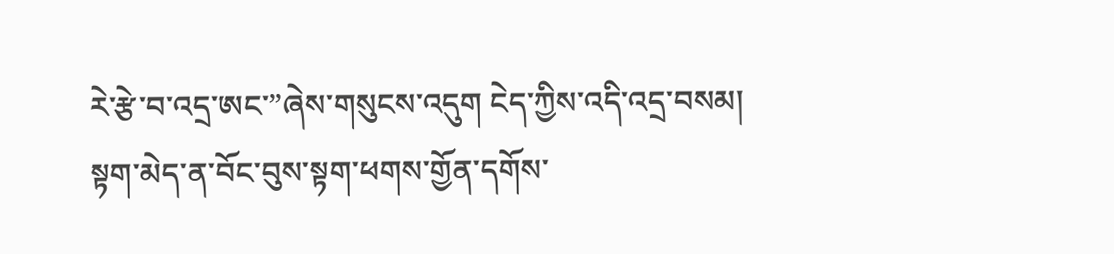རེ་རྩེ་བ་འདྲ་ཨང་”ཞེས་གསུངས་འདུག ངེད་ཀྱིས་འདི་འདྲ་བསམ། སྟག་མེད་ན་བོང་བུས་སྟག་ཕགས་གྱོན་དགོས་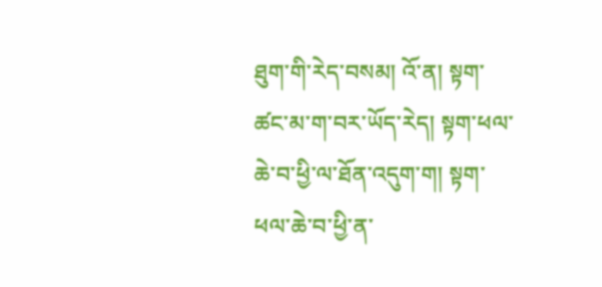ཐུག་གི་རེད་བསམ། འོ་ན། སྟག་ཚང་མ་ག་བར་ཡོད་རེད། སྟག་ཕལ་ཆེ་བ་ཕྱི་ལ་ཐོན་འདུག་ག། སྟག་ཕལ་ཆེ་བ་ཕྱི་ན་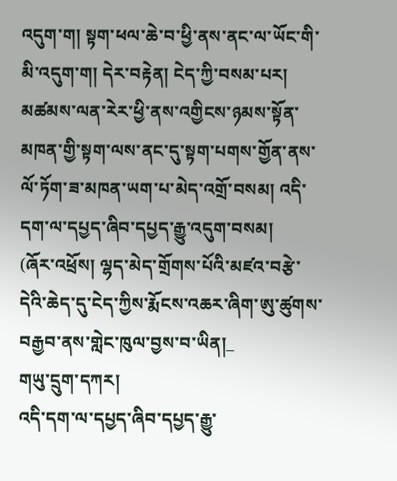འདུག་ག། སྟག་ཕལ་ཆེ་བ་ཕྱི་ནས་ནང་ལ་ཡོང་གི་མི་འདུག་ག། དེར་བརྟེན། ངེད་ཀྱི་བསམ་པར། མཚམས་ལན་རེར་ཕྱི་ནས་འགྱིངས་ཉམས་སྟོན་མཁན་གྱི་སྟག་ལས་ནང་དུ་སྟག་པགས་གྱོན་ནས་ལོ་ཏོག་ཟ་མཁན་ཡག་པ་མེད་འགྲོ་བསམ། འདི་དག་ལ་དཔྱད་ཞིབ་དཔྱད་རྒྱུ་འདུག་བསམ།
(ཞོར་འཕྲོས། ལྷད་མེད་གྲོགས་པོའི་མཛའ་བརྩེ་དེའི་ཆེད་དུ་ངེད་ཀྱིས་རྨོངས་འཆར་ཞིག་ཨུ་ཚུགས་བརྒྱབ་ནས་གླེང་ཁུལ་བྱས་བ་ཡིན།_
གཡུ་དྲུག་དཀར།
འདི་དག་ལ་དཔྱད་ཞིབ་དཔྱད་རྒྱུ་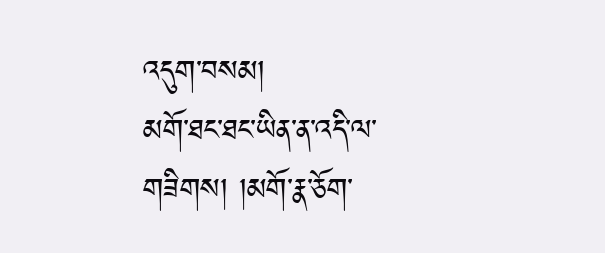འདུག་བསམ།
མགོ་ཐང་ཐང་ཡིན་ན་འདི་ལ་གཟིགས། །མགོ་རྣ་ཅོག་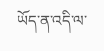ཡོད་ན་འདི་ལ་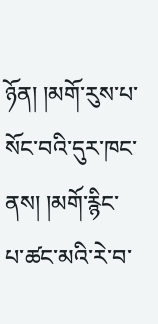ཉོན། །མགོ་རུས་པ་སོང་བའི་དུར་ཁང་ནས། །མགོ་རྙིང་པ་ཚང་མའི་རེ་བ་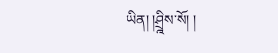ཡིན། །ཤྲྰིས་སོ། །